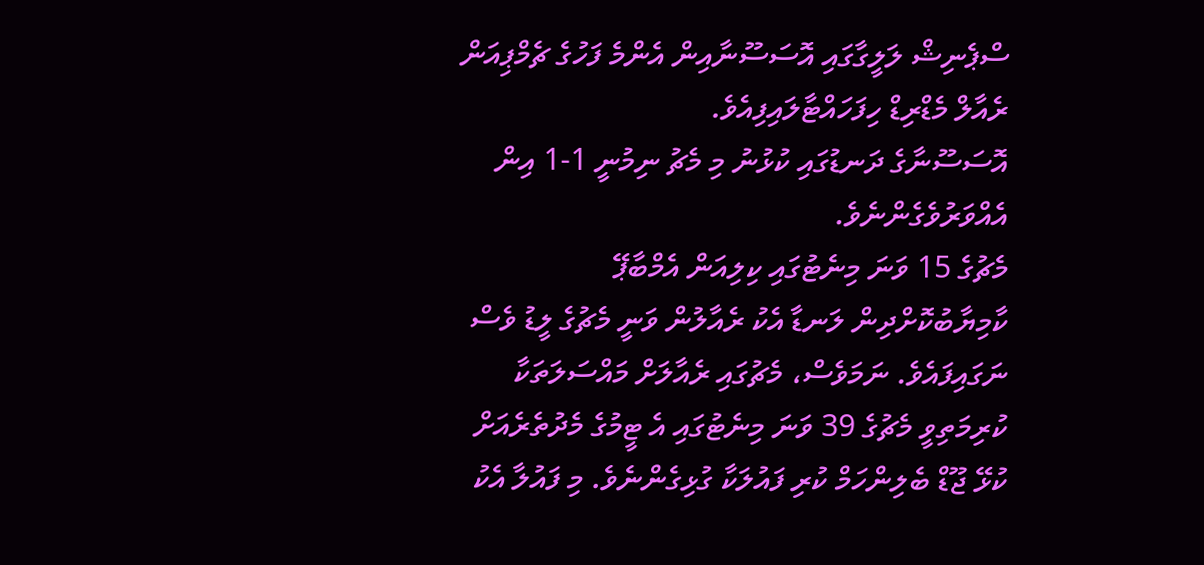ސްޕެނިޝް ލަލީގާގައި އޮސަސޫނާއިން އެންމެ ފަހުގެ ޗެމްޕިއަން ރެއާލް މެޑްރިޑް ހިފަހައްޓާލައިފިއެވެ.
އޮސަސޫނާގެ ދަނޑުގައި ކުޅުނު މި މެޗު ނިމުނީ 1-1 އިން އެއްވަރުވެގެންނެވެ.
މެޗުގެ 15 ވަނަ މިނެޓުގައި ކިލިއަން އެމްބާޕޭ ކާމިޔާބުކޮށްދިން ލަނޑާ އެކު ރެއާލުން ވަނީ މެޗުގެ ލީޑު ވެސް ނަގައިފައެވެ. ނަމަވެސް، މެޗުގައި ރެއާލަށް މައްސަލަތަކާ ކުރިމަތިވީ މެޗުގެ 39 ވަނަ މިނެޓުގައި އެ ޓީމުގެ މެދުތެރެއަށް ކުޅޭ ޖޫޑް ބެލިންހަމް ކުރި ފައުލަކާ ގުޅިގެންނެވެ. މި ފައުލާ އެކު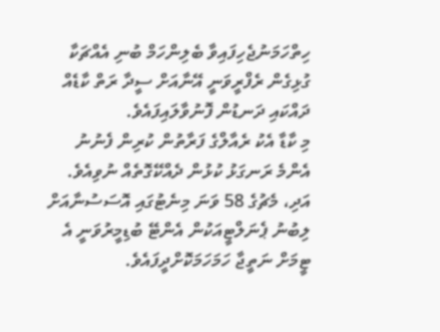ހިތްހަމަނުޖެހިފައިވާ ބެލިންހަމް ބުނި އެއްޗަކާ ގުޅިގެން ރެފްރީވަނީ އޭނާއަށް ސީދާ ރަތް ކާޑެއް ދައްކައި ދަނޑުން ފޮނުވާލައިފައެވެ.
މި ކާޑާ އެކު ރެއާލްގެ ފަރާތުން ކުރިން ފެނުނު އެންމެ ރަނގަޅު ކުޅުން ދެއްކޭގޮތެއް ނުވިއެވެ. އަދި، މެޗުގެ 58 ވަނަ މިނެޓުގައި އޮސަސުނާއަށް ލިބުނު ޕެނަލްޓީއަކުން އެންޓޭ ބުޑިމީރުވަނީ އެ ޓީމަށް ނަތީޖާ ހަމަހަމަކޮށްދީފައެވެ.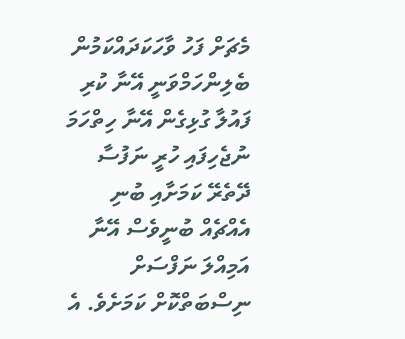މެޗަށް ފަހު ވާހަކަދައްކަމުން ބެލިންހަމްވަނީ އޭނާ ކުރި ފައުލާ ގުޅިގެން އޭނާ ހިތްހަމަ ނުޖެހިފައި ހުރީ ނަފުސާ ދޭތެރޭ ކަމަށާއި ބުނި އެއްޗެއް ބުނީވެސް އޭނާ އަމިއްލަ ނަފްސަށް ނިސްބަތްކޮށް ކަމަށެވެ. އެ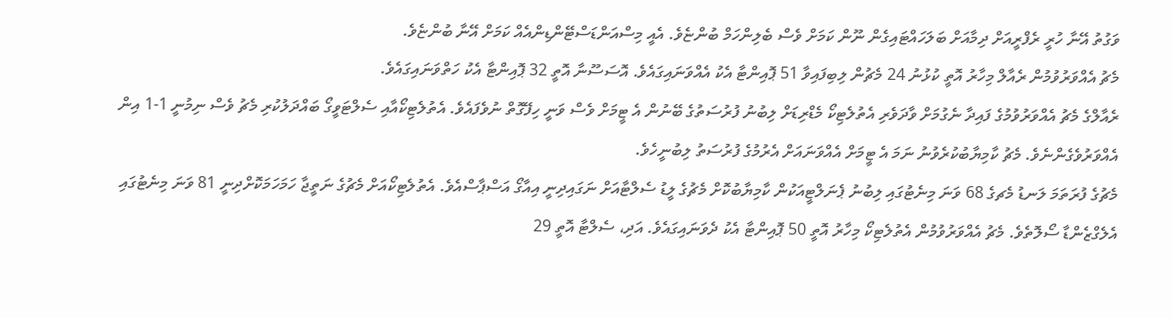ވަގުތު އޭނާ ހުރީ ރެފްރީއަށް ދިމާއަށް ބަލަހައްޓައިގެން ނޫން ކަމަށް ވެސް ބެލިންހަމް ބުންޏެވެ. އެއީ މިސްއަންޑަސްޓޭންޑިންއެއް ކަމަށް އޭނާ ބުންޏެވެ.
މެޗު އެއްވަރުވުމުން ރެއާލް މިހާރު އޮތީ ކުޅުނު 24 މެޗުން ލިބިފައިވާ 51 ޕޮއިންޓާ އެކު އެއްވަނައިގައެވެ. އޮސަސޫނާ އޮތީ 32 ޕޮއިންޓާ އެކު ހަތްވަނައިގައެވެ.
ރެއާލްގެ މެޗު އެއްވަރުވުމުގެ ފައިދާ ނެގުމަށް ވާދަވެރި އެތުލެޓިކޯ މެޑްރިޑަށް ލިބުނު ފުރުސަތުގެ ބޭނުން އެ ޓީމަށް ވެސް ވަނީ ހިފޭގޮތް ނުވެފައެވެ. އެތުލެޓިކޯއާއި ސެލްޓަވީގޯ ބައްދަލުކުރި މެޗު ވެސް ނިމުނީ 1-1 އިން އެއްވަރުވެގެންނެވެ. މެޗު ކާމިޔާބުކުރެވުނު ނަމަ އެ ޓީމަށް އެއްވަނައަށް އެރުމުގެ ފުރުސަތު ލިބުނީހެވެ.
މެޗުގެ ފުރަތަމަ ލަނޑު މެޗގެ 68 ވަނަ މިނެޓުގައި ލިބުނު ޕެނަލްޓީއަކުން ކާމިޔާބުކޮށް މެޗުގެ ލީޑު ސެލްޓާއަށް ނަގައިދިނީ އިއާގޯ އަސްޕާސްއެވެ. އެތުލެޓިކޯއަށް މެޗުގެ ނަތީޖާ ހަމަހަމަކޮށްދިނީ 81 ވަނަ މިނެޓުގައި އެލެގްޒެންޑާ ސޯލޮތެވެ. މެޗު އެއްވަރުވުމުން އެތުލެޓިކޯ މިހާރު އޮތީ 50 ޕޮއިންޓާ އެކު ދެވަނައިގައެވެ. އަދި، ސެލްޓާ އޮތީ 29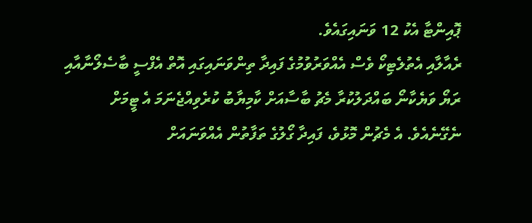ޕޮއިންޓާ އެކު 12 ވަނައިގައެވެ.
ރެއާލާއި އެތުލެޓިކޯ ވެސް އެއްވަރުވުމުގެ ފައިދާ ތިންވަނައިގައި އޮތް އެފްސީ ބާސެލޯނާއާއި ރަޔޯ ވަޔެކާނޯ ބައްދަލުކުރާ މެޗު ބާސާއަށް ކާމިޔާބު ކުރެވިއްޖެނަމަ އެ ޓީމަށް ނެގޭނެއެވެ. އެ މެޗުން މޮޅުވެ، ފައިދާ ގޯލުގެ ތަފާތުން އެއްވަނައަށް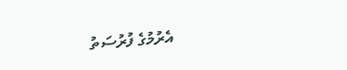އެރުމުގެ ފުރުސަތު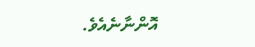އޮންނާނެއެވެ.